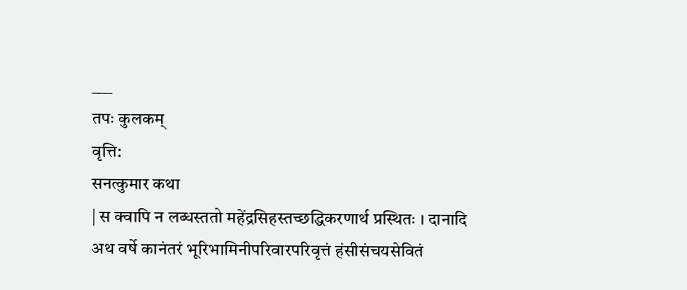___
तपः कुलकम्
वृत्ति:
सनत्कुमार कथा
| स क्वापि न लब्धस्ततो महेंद्रसिहस्तच्छद्धिकरणार्थ प्रस्थितः । दानादि
अथ वर्षे कानंतरं भूरिभामिनीपरिवारपरिवृत्तं हंसीसंचयसेवितं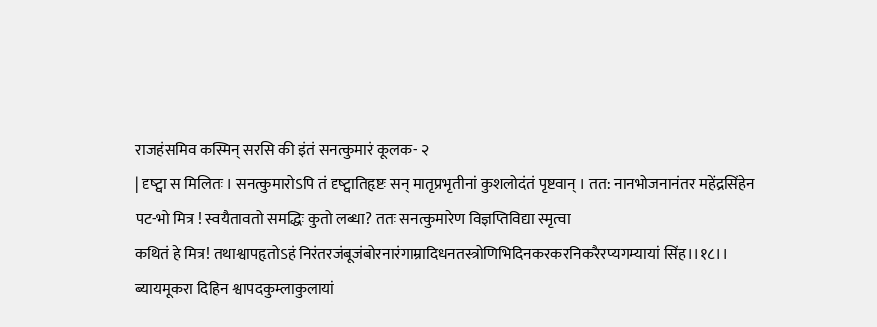राजहंसमिव कस्मिन् सरसि की इंतं सनत्कुमारं कूलक- २
| दृष्ट्वा स मिलितः । सनत्कुमारोऽपि तं दृष्ट्वातिहृष्टः सन् मातृप्रभृतीनां कुशलोदंतं पृष्टवान् । तत: नानभोजनानंतर महेंद्रसिंहेन पट-भो मित्र ! स्वयैतावतो समद्धिः कुतो लब्धा? ततः सनत्कुमारेण विज्ञप्तिविद्या स्मृत्वा
कथितं हे मित्र! तथाश्वापहृतोऽहं निरंतरजंबूजंबोरनारंगाम्रादिधनतस्त्रोणिभिदिनकरकरनिकरैरप्यगम्यायां सिंह।।१८।।
ब्यायमूकरा दिहिन श्वापदकुम्लाकुलायां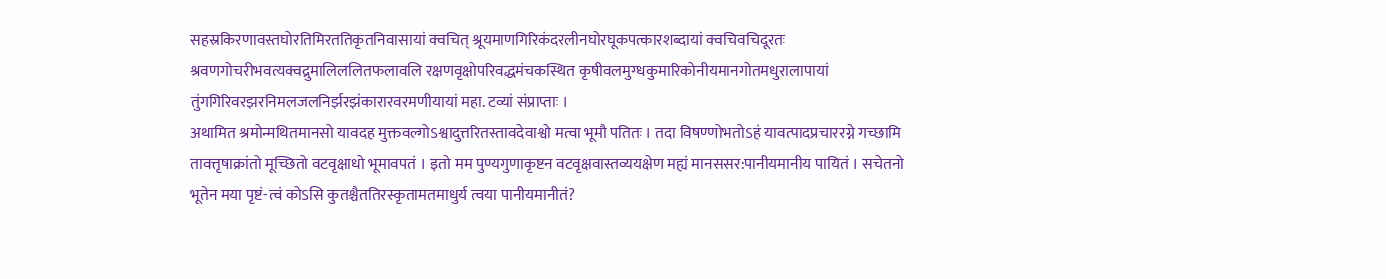सहस्रकिरणावस्तघोरतिमिरततिकृतनिवासायां क्वचित् श्रूयमाणगिरिकंदरलीनघोरघूकपत्कारशब्दायां क्वचिवचिदूरतः श्रवणगोचरीभवत्यक्वद्रुमालिललितफलावलि रक्षणवृक्षोपरिवद्धमंचकस्थित कृषीवलमुग्धकुमारिकोनीयमानगोतमधुरालापायां तुंगगिरिवरझरनिमलजलनिर्झरझंकारारवरमणीयायां महा. टव्यां संप्राप्ताः ।
अथामित श्रमोन्मथितमानसो यावदह मुक्तवल्गोऽश्वादुत्तरितस्तावदेवाश्वो मत्वा भूमौ पतितः । तदा विषण्णोभतोऽहं यावत्पादप्रचाररग्ने गच्छामि तावत्तृषाक्रांतो मूच्छितो वटवृक्षाधो भूमावपतं । इतो मम पुण्यगुणाकृष्टन वटवृक्षवास्तव्ययक्षेण मह्यं मानससर:पानीयमानीय पायितं । सचेतनो भूतेन मया पृष्टं-त्वं कोऽसि कुतश्चैततिरस्कृतामतमाधुर्य त्वया पानीयमानीतं?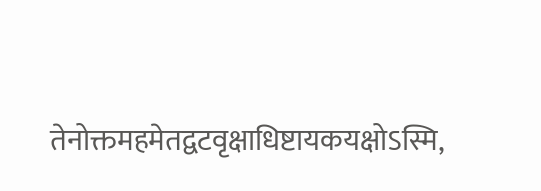तेनोक्तमहमेतद्वटवृक्षाधिष्टायकयक्षोऽस्मि,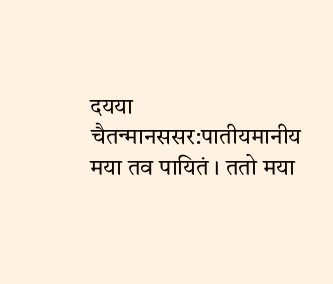दयया चैतन्मानससर:पातीयमानीय मया तव पायितं । ततो मया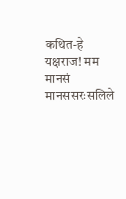कथित-हे यक्षराज! मम मानसं मानससरःसलिले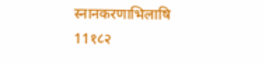स्नानकरणाभिलाषि
11१८२